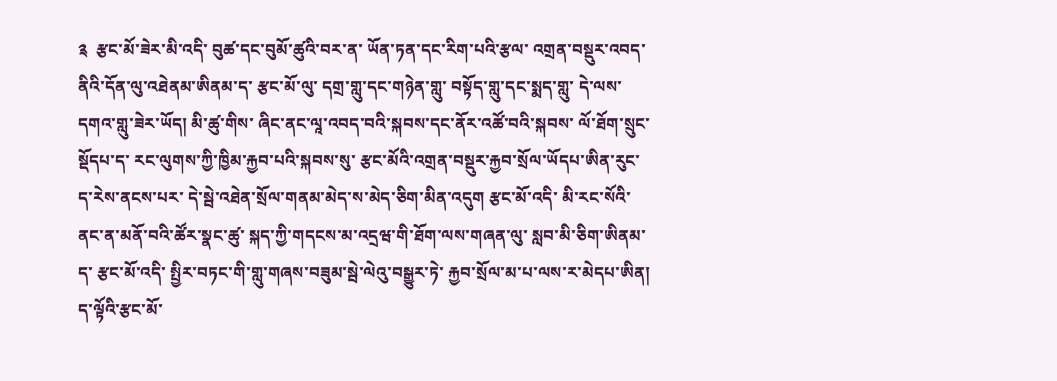༉  རྩང་མོ་ཟེར་མི་འདི་ བུཚ་དང་བུམོ་ཚུའི་བར་ན་ ཡོན་ཏན་དང་རིག་པའི་རྩལ་ འགྲན་བསྡུར་འབད་ནིའི་དོན་ལུ་འཐེནམ་ཨིནམ་ད་ རྩང་མོ་ལུ་ དགྲ་གླུ་དང་གཉེན་གླུ་ བསྟོད་གླུ་དང་སྨད་གླུ་ དེ་ལས་དགའ་གླུ་ཟེར་ཡོད། མི་ཚུ་གིས་ ཞིང་ནང་ལཱ་འབད་བའི་སྐབས་དང་ནོར་འཚོ་བའི་སྐབས་ ལོ་ཐོག་སྲུང་སྡོདཔ་ད་ རང་ལུགས་ཀྱི་ཁྱིམ་རྐྱབ་པའི་སྐབས་སུ་ རྩང་མོའི་འགྲན་བསྡུར་རྐྱབ་སྲོལ་ཡོདཔ་ཨིན་རུང་ ད་རེས་ནངས་པར་ དེ་སྦེ་འཐེན་སྲོལ་གནམ་མེད་ས་མེད་ཅིག་མིན་འདུག རྩང་མོ་འདི་ མི་རང་སོའི་ནང་ན་མནོ་བའི་ཚོར་སྣང་ཚུ་ སྐད་ཀྱི་གདངས་མ་འདྲཝ་གི་ཐོག་ལས་གཞན་ལུ་ སླབ་མི་ཅིག་ཨིནམ་ད་ རྩང་མོ་འདི་ སྤྱིར་བཏང་གི་གླུ་གཞས་བཟུམ་སྦེ་ལེའུ་བསྒྱུར་ཏེ་ རྐྱབ་སྲོལ་མ་པ་ལས་ར་མེདཔ་ཨིན། ད་ལྟོའི་རྩང་མོ་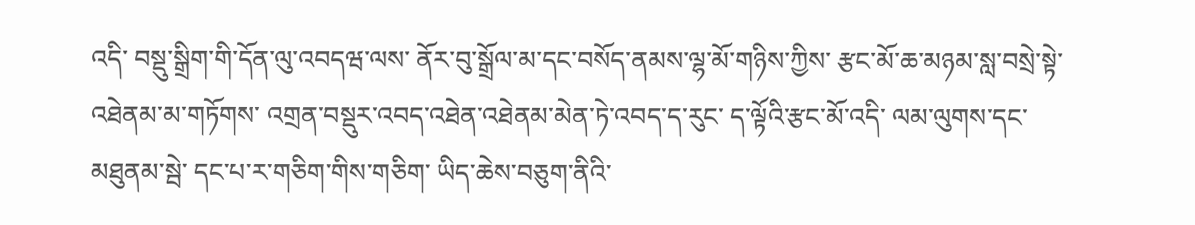འདི་ བསྡུ་སྒྲིག་གི་དོན་ལུ་འབདཝ་ལས་ ནོར་བུ་སྒྲོལ་མ་དང་བསོད་ནམས་ལྷ་མོ་གཉིས་ཀྱིས་ རྩང་མོ་ཆ་མཉམ་སླ་བསྲེ་སྟེ་འཐེནམ་མ་གཏོགས་ འགྲན་བསྡུར་འབད་འཐེན་འཐེནམ་མེན་ཏེ་འབད་ད་རུང་ ད་ལྟོའི་རྩང་མོ་འདི་ ལམ་ལུགས་དང་མཐུནམ་སྦེ་ དང་པ་ར་གཅིག་གིས་གཅིག་ ཡིད་ཆེས་བཅུག་ནིའི་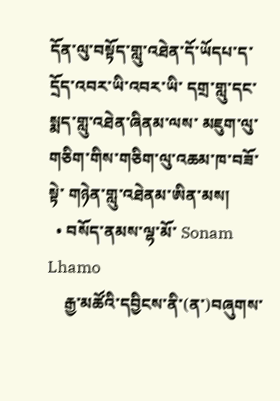དོན་ལུ་བསྟོད་གླུ་འཐེན་དོ་ཡོདཔ་ད་ དྲོད་འབར་ཡི་འབར་ཡི་ དགྲ་གླུ་དང་སྨད་གླུ་འཐེན་ཞིནམ་ལས་ མཇུག་ལུ་གཅིག་གིས་གཅིག་ལུ་འཆམ་ཁ་བཟོ་སྟེ་ གཉེན་གླུ་འཐེནམ་ཨིན་མས།
  • བསོད་ནམས་ལྷ་མོ་ Sonam Lhamo
    རྒྱ་མཚོའི་དབྱིངས་ནི་(ན་)བཞུགས་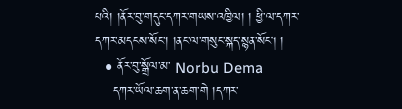པའི། །ནོར་བུ་གདུང་དཀར་གཡས་འཁྱིལ། ། ཕྱི་ལ་དཀར་དཀར་མདངས་སོང་། །ནང་ལ་གསུང་སྐད་སྙན་སོང། །
  • ནོར་བུ་སྒྲོལ་མ་ Norbu Dema
    དཀར་ཡོལ་ཆག་ན་ཆག་གེ །དཀར་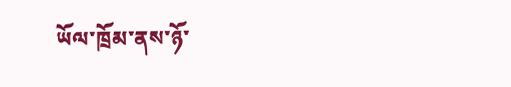ཡོལ་ཁྲོམ་ནས་ཉོ་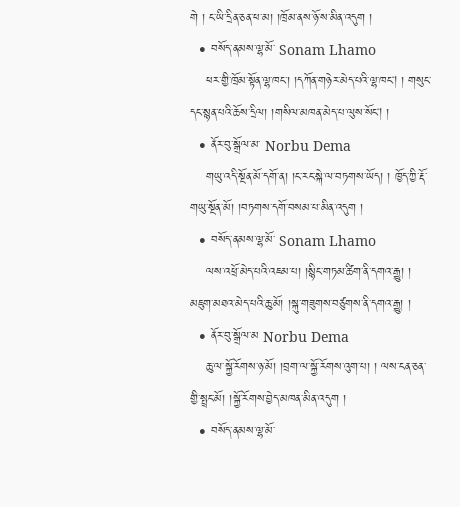གེ ། ང་ཡི་དྲིན་ཅན་ཕ་མ། །ཁྲོམ་ནས་ཉོ་ས་མིན་འདུག །
  • བསོད་ནམས་ལྷ་མོ་ Sonam Lhamo
    ཕར་གྱི་ཁྲོམ་སྟོན་ལྷ་ཁང་། །དཀོན་གཉེར་མེད་པའི་ལྷ་ཁང། ། གསུང་དང་སྙན་པའི་ཆོས་དྲིལ། །གསིལ་མཁན་མེད་པ་ལུས་སོང། །
  • ནོར་བུ་སྒྲོལ་མ་ Norbu Dema
    གཡུ་འདི་སྔོན་མོ་དགོ་ན། །ང་རང་སྐེ་ལ་བཏགས་ཡོད། ། ཁྱོད་ཀྱི་རྡོ་གཡུ་སྔོན་མོ། །བཏགས་དགོ་བསམ་པ་མིན་འདུག །
  • བསོད་ནམས་ལྷ་མོ་ Sonam Lhamo
    ལས་འཕྲོ་མེད་པའི་འཇམ་པ། །སྙིང་གཏམ་ཚིག་ནི་དགའ་རྒྱུ། ། མཇུག་མཐའ་མེད་པའི་ཆུ་མོ། །སྐུ་གཟུགས་བཙུགས་ནི་དགའ་རྒྱུ། །
  • ནོར་བུ་སྒྲོལ་མ Norbu Dema
    ཆུ་ལ་སྐྱོ་རོགས་ཉ་མོ། །བྲག་ལ་སྐྱོ་རོགས་འུག་པ། ། ལས་ངན་ཅན་གྱི་སྤྲང་མོ། །སྐྱོ་རོགས་བྱེད་མཁན་མིན་འདུག །
  • བསོད་ནམས་ལྷ་མོ་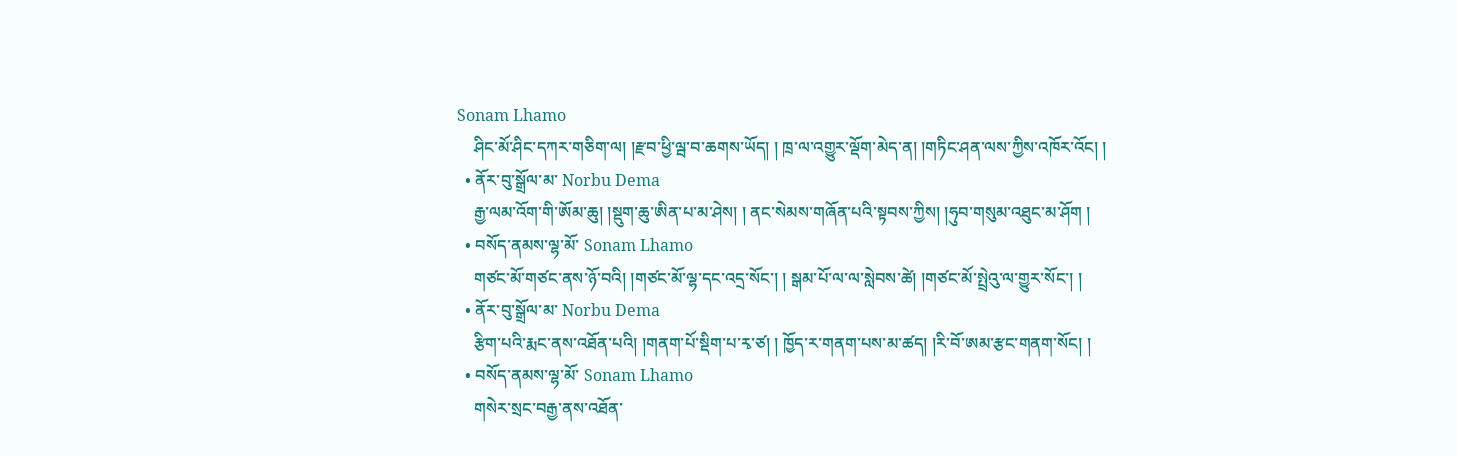Sonam Lhamo
    ཤིང་མོ་ཤིང་དཀར་གཅིག་ལ། །རྫབ་ཕྱི་ལྦ་བ་ཆགས་ཡོད། ། ཁྲ་ལ་འགྱུར་ལྡོག་མེད་ན། །གཏིང་ཤན་ལས་ཀྱིས་འཁོར་འོང། །
  • ནོར་བུ་སྒྲོལ་མ་ Norbu Dema
    རྒྱ་ལམ་འོག་གི་ཨོམ་ཆུ། །སྡུག་ཆུ་ཨིན་པ་མ་ཤེས། ། ནང་སེམས་གཞོན་པའི་སྟབས་ཀྱིས། །ཧུབ་གསུམ་འཐུང་མ་ཤོག །
  • བསོད་ནམས་ལྷ་མོ་ Sonam Lhamo
    གཙང་མོ་གཙང་ནས་ཉོ་བའི། །གཙང་མོ་ལྷ་དང་འདྲ་སོང་། ། སྒམ་པོ་ལ་ལ་སླེབས་ཚེ། །གཙང་མོ་སྤྲེའུ་ལ་གྱུར་སོང་། །
  • ནོར་བུ་སྒྲོལ་མ་ Norbu Dema
    རྩིག་པའི་རྨང་ནས་འཐོན་པའི། །གནག་པོ་སྡིག་པ་རྭ་ཙ། ། ཁྱོད་ར་གནག་པས་མ་ཚད། །རི་བོ་ཨམ་རྩང་གནག་སོང། །
  • བསོད་ནམས་ལྷ་མོ་ Sonam Lhamo
    གསེར་སྲང་བརྒྱ་ནས་འཐོན་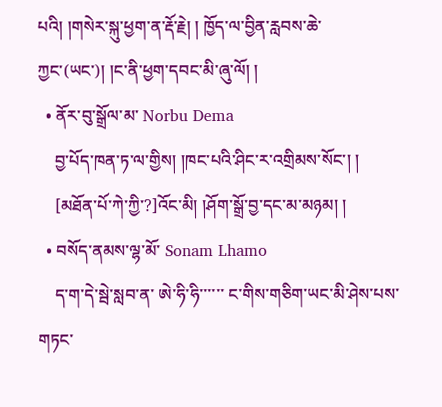པའི། །གསེར་སྐུ་ཕྱག་ན་རྡོ་རྗེ། ། ཁྱོད་ལ་བྱིན་རླབས་ཆེ་ཀྱང་(ཡང་)། །ང་ནི་ཕྱག་དབང་མི་ཞུ་ལོ། །
  • ནོར་བུ་སྒྲོལ་མ་ Norbu Dema
    བྱ་པོད་ཁན་ཏ་ལ་གྱིས། །ཁང་པའི་ཤིང་ར་འགྲིམས་སོང་། །
    [མཐོན་པོ་ཀེ་ཀྱི་?]འོང་མི། །ཤོག་སྒྲོ་བྱ་དང་མ་མཉམ། །
  • བསོད་ནམས་ལྷ་མོ་ Sonam Lhamo
    ད་ག་དེ་སྦེ་སླབ་ན་ ཨེ་ཧི་ཧི་་་་་་ ང་གིས་གཅིག་ཡང་མི་ཤེས་པས་ གཏང་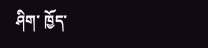ཤིག་ ཁྱོད་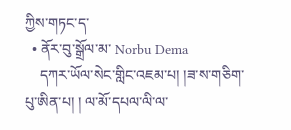ཀྱིས་གཏང་ད་
  • ནོར་བུ་སྒྲོལ་མ་ Norbu Dema
    དཀར་ཡོལ་སེང་གླིང་འཇམ་པ། །ཟ་ས་གཅིག་པུ་ཨིན་པ། ། ལ་མོ་དཔལ་ལི་ལ་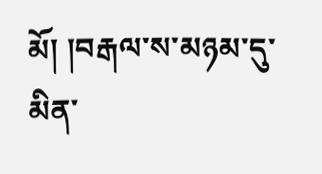མོ། །བརྒལ་ས་མཉམ་དུ་མིན་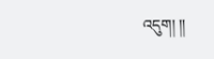འདུག། །།